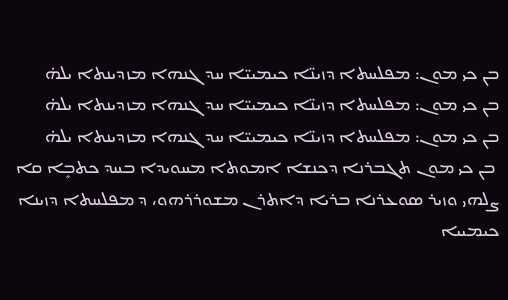ܒܢ ܟܝ ܡܘܢ: ܡܦܠܚܬܐ ܕܙܝܢ̈ܐ ܟܝܡܝܝ̈ܐ ܚܕ ܓܢܗܐ ܡܙܕܝܢܬܐ ܝܠܗ̇
ܒܢ ܟܝ ܡܘܢ: ܡܦܠܚܬܐ ܕܙܝܢ̈ܐ ܟܝܡܝܝ̈ܐ ܚܕ ܓܢܗܐ ܡܙܕܝܢܬܐ ܝܠܗ̇
ܒܢ ܟܝ ܡܘܢ: ܡܦܠܚܬܐ ܕܙܝܢ̈ܐ ܟܝܡܝܝ̈ܐ ܚܕ ܓܢܗܐ ܡܙܕܝܢܬܐ ܝܠܗ̇
 ܒܢ ܟܝ ܡܘܢ ܬܓܒܪܢܐ ܕܟܢܫܐ ܐܡܘܬܐ ܡܚܘܝܕܐ ܒܚܕ ܟܬܒܻܐ ܩܐ ܨܠܗܝ ܘܙܝܪ ܣܘܥܪܢܐ ܒܪܝܐ ܕܐܬܪܢ ܡܫܘܪܪܗܘ، ܕ ܡܦܠܚܬܐ ܕܙܝܢܐ ܟܝܡܝܝܐ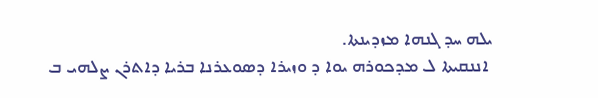ܝܠܗ ܚܕ ܓܢܗܐ ܡܙܕܝܢܬܐ.
 ܐܢܢܩܝܬܐ ܠ ܡܕܟܘܪܗ ܝܘܐ ܕ ܘܙܝܪܐ ܕܣܘܥܪܢܐ ܒܪܝܐ ܕܐܬܪܢ ܨܠܗܝ ܒ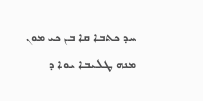ܚܕ ܟܬܒܐ ܩܐ ܒܢ ܟܝ ܡܘܢ ܡܢܗ ܛܠܝܒܐ ܝܘܐ ܕ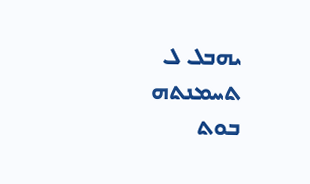ܝܗܒܠ ܠ ܬܚܡܢܬܗ ܒܘܬ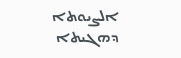ܐܠܨܝܘܬܐ ܕܗܓܝܬܐ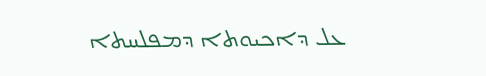ܥܠ ܕܐܟܝܘܬܐ ܕܡܦܠܚܬܐ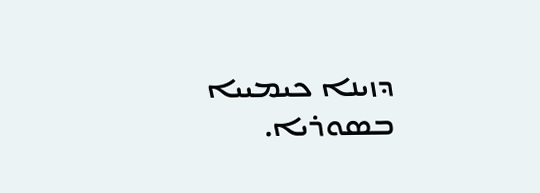ܕܙܝܢܐ ܟܝܡܝܝܐ ܒܣܘܪܝܐ.